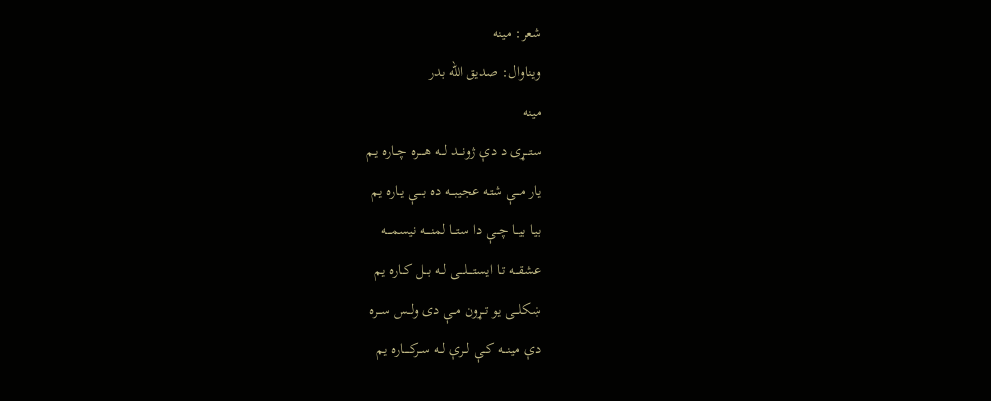شعر: مينه
ويناوال: صديق الله بدر
مينه
ستـــړى د دې ژونـــد لـــه هــــره چــاره يـم
يار مـــې شتـه عجيبـــه ده بــــې يــاره يم
بيـا بيــا چـــې دا ستـــا لمنــــه نيسمــــه
عشقـــه تـا ايستــــلـــى لــه بـــل كــاره يم
ښكلـــى يو تــړون مــې دى ولــس ســـره
دې مينـــه كــې لــرې لــه ســركـــــاره يم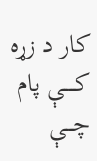كار د زړه كـــــې پام چـــې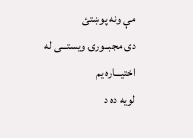مې ونه پوښتئ
دى مجبــورۍ ويستـــى له اختيـــاره يم
لويه ده د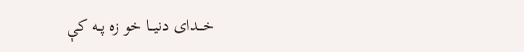خـــداى دنيـــا خو زه پــه كې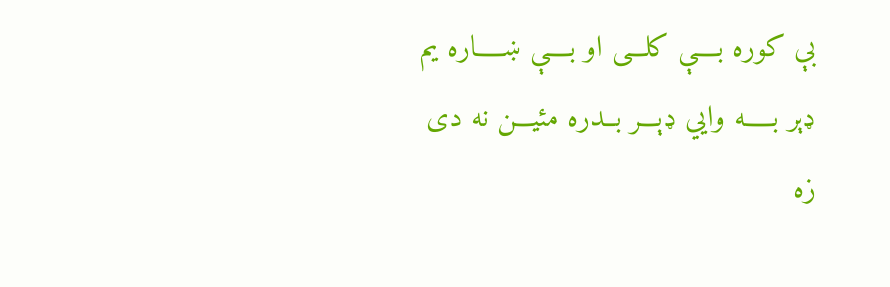بې كوره بــــې كلـــى او بــــې ښـــــاره يم
ډېر بـــــه وايي ډېـــر بــدره مئيـــن نه دى
زه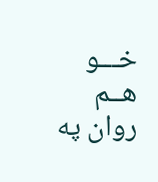خـــو هــم روان په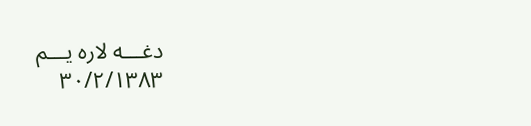دغـــه لاره يـــم
۳۰/۲/۱۳۸۳